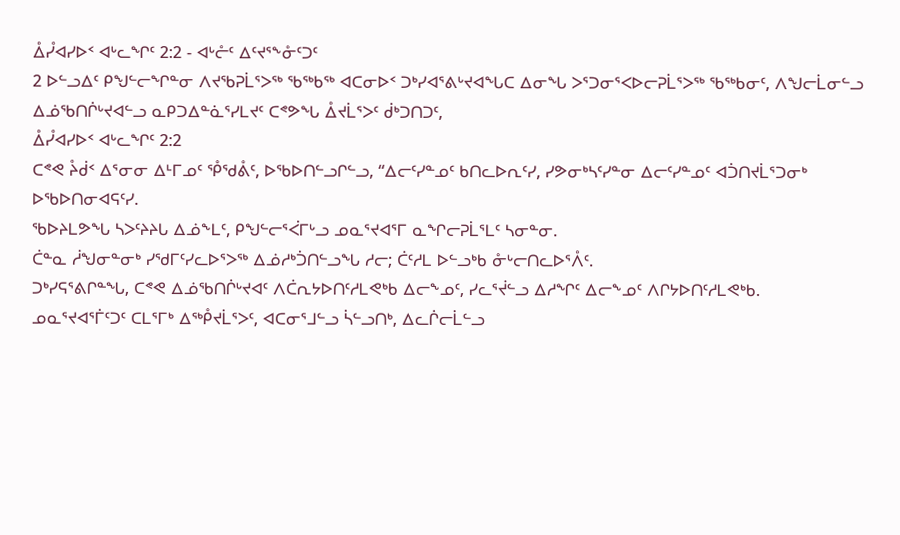ᐂᓮᐊᓯᐅᑉ ᐊᒡᓚᖏᑦ 2:2 - ᐊᒡᓔᑦ ᐃᑦᔪᕐᖕᓁᑦᑐᑦ
2 ᐅᓪᓗᐃᑦ ᑭᖑᓪᓕᖏᓐᓂ ᐱᔪᖃᕈᒫᕐᐳᖅ ᖃᖅᑲᖅ ᐊᑕᓂᐅᑉ ᑐᒃᓯᐊᕐᕕᒡᔪᐊᖓᑕ ᐃᓂᖓ ᐳᕐᑐᓂᕐᐸᐅᓕᕈᒫᕐᐳᖅ ᖃᖅᑲᓂᑦ, ᐱᖑᓕᒫᓂᓪᓗ ᐃᓅᖃᑎᒌᒡᔪᐊᓪᓗ ᓇᑭᑐᐃᓐᓈᕐᓯᒪᔪᑦ ᑕᕝᕗᖓ ᐂᔪᒫᕐᐳᑦ ᑰᒃᑐᑎᑐᑦ,
ᐂᓮᐊᓯᐅᑉ ᐊᒡᓚᖏᑦ 2:2
ᑕᕝᕙ ᔧᑰᑉ ᐃᕐᓂᓂ ᐃᒻᒥᓄᑦ ᕾᖁᕔᑦ, ᐅᖃᐅᑎᓪᓗᒋᓪᓗ, “ᐃᓕᑦᓯᓐᓄᑦ ᑲᑎᓚᐅᕆᑦᓯ, ᓯᕗᓂᒃᓴᑦᓯᓐᓂ ᐃᓕᑦᓯᓐᓄᑦ ᐊᑑᑎᔪᒫᕐᑐᓂᒃ ᐅᖃᐅᑎᓂᐊᕋᑦᓯ.
ᖃᐅᔨᒪᕗᖓ ᓴᐳᑦᔨᔨᒐ ᐃᓅᖕᒪᑦ, ᑭᖑᓪᓕᕐᐹᒥᒡᓗ ᓄᓇᕐᔪᐊᕐᒥ ᓇᖏᓕᕈᒫᕐᒪᑦ ᓴᓂᓐᓂ.
ᑖᓐᓇ ᓲᖑᓂᓐᓂᒃ ᓯᖁᒥᑦᓯᓚᐅᕐᐳᖅ ᐃᓅᓱᒃᑑᑎᓪᓗᖓ ᓱᓕ; ᑖᑦᓱᒪ ᐅᓪᓗᒃᑲ ᓁᒡᓕᑎᓚᐅᕐᐰᑦ.
ᑐᒃᓯᕋᕐᕕᒋᓐᖓ, ᑕᕝᕙ ᐃᓅᖃᑎᒌᒡᔪᐊᑦ ᐱᑖᕆᔭᐅᑎᑦᓱᒪᕙᒃᑲ ᐃᓕᖕᓄᑦ, ᓯᓚᕐᔫᓪᓗ ᐃᓱᖏᑦ ᐃᓕᖕᓄᑦ ᐱᒋᔭᐅᑎᑦᓱᒪᕙᒃᑲ.
ᓄᓇᕐᔪᐊᕐᒦᑦᑐᑦ ᑕᒪᕐᒥᒃ ᐃᖅᑬᔪᒫᕐᐳᑦ, ᐊᑕᓂᕐᒧᓪᓗ ᓵᓪᓗᑎᒃ, ᐃᓚᒌᓕᒫᓪᓗ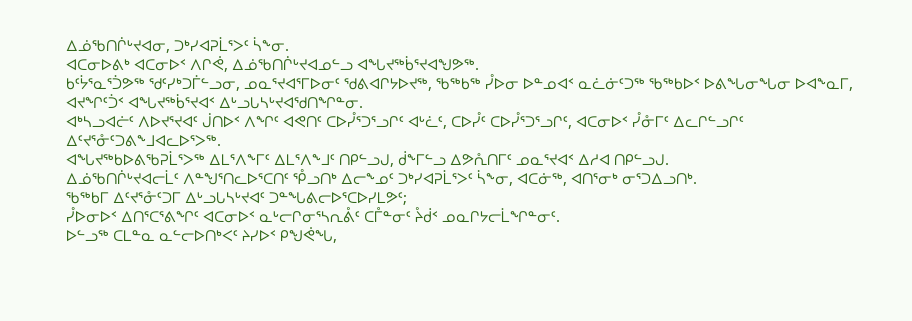ᐃᓅᖃᑎᒌᒡᔪᐊᓂ, ᑐᒃᓯᐊᕈᒫᕐᐳᑦ ᓵᖕᓂ.
ᐊᑕᓂᐅᕕᒃ ᐊᑕᓂᐅᑉ ᐱᒋᕚ, ᐃᓅᖃᑎᒌᒡᔪᐊᓄᓪᓗ ᐊᖓᔪᖅᑳᕐᔪᐊᖑᕗᖅ.
ᑲᑦᔮᕐᓇᕐᑑᕗᖅ ᖁᑦᓯᒃᑐᒦᓪᓗᓂ, ᓄᓇᕐᔪᐊᕐᒥᐅᓂᑦ ᖁᕕᐊᒋᔭᐅᔪᖅ, ᖃᖅᑲᖅ ᓮᐅᓂ ᐅᓐᓄᐊᑉ ᓇᓛᓃᑦᑐᖅ ᖃᖅᑲᐅᑉ ᐅᕕᖓᓂᖓᓂ ᐅᐊᖕᓇᒥ, ᐊᔪᖏᑦᑑᑉ ᐊᖓᔪᖅᑳᕐᔪᐊᑉ ᐃᒡᓗᒐᓴᒡᔪᐊᖁᑎᖏᓐᓂ.
ᐊᒃᓴᓗᐊᓖᑦ ᐱᐅᔪᕐᔪᐊᑦ ᒎᑎᐅᑉ ᐱᖏᑦ ᐊᕙᑎᑦ ᑕᐅᓮᕐᑐᕐᓗᒋᑦ ᐊᒡᓛᑦ, ᑕᐅᓮᑦ ᑕᐅᓮᕐᑐᕐᓗᒋᑦ, ᐊᑕᓂᐅᑉ ᓮᓁᒥᑦ ᐃᓚᒋᓪᓗᒋᑦ ᐃᑦᔪᕐᓁᑦᑐᕕᖕᒧᐊᓚᐅᕐᐳᖅ.
ᐊᖓᔪᖅᑲᐅᕕᖃᕈᒫᕐᐳᖅ ᐃᒪᕐᐱᖕᒥᑦ ᐃᒪᕐᐱᖕᒧᑦ ᑎᑭᓪᓗᒍ, ᑰᖕᒥᓪᓗ ᐃᕗᕅᑎᒥᑦ ᓄᓇᕐᔪᐊᑉ ᐃᓱᐊ ᑎᑭᓪᓗᒍ.
ᐃᓅᖃᑎᒌᒡᔪᐊᓕᒫᑦ ᐱᓐᖑᕐᑎᓚᐅᕐᑕᑎᑦ ᕾᓗᑎᒃ ᐃᓕᖕᓄᑦ ᑐᒃᓯᐊᕈᒫᕐᐳᑦ ᓵᖕᓂ, ᐊᑕᓃᖅ, ᐊᑎᕐᓂᒃ ᓂᕐᑐᐃᓗᑎᒃ.
ᖃᖅᑲᒥ ᐃᑦᔪᕐᓁᑦᑐᒥ ᐃᒡᓗᒐᓴᒡᔪᐊᑦ ᑐᓐᖓᕕᓕᐅᕐᑕᐅᓯᒪᕗᑦ;
ᓮᐅᓂᐅᑉ ᐃᑎᕐᑕᕐᕕᖏᑦ ᐊᑕᓂᐅᑉ ᓇᒡᓕᒋᓂᕐᓴᕆᕔᑦ ᑕᒤᓐᓂᑦ ᔧᑰᑉ ᓄᓇᒋᔭᓕᒫᖏᓐᓂᑦ.
ᐅᓪᓗᖅ ᑕᒪᓐᓇ ᓇᓪᓕᐅᑎᒃᐸᑦ ᔨᓯᐅᑉ ᑭᖑᕚᖓ,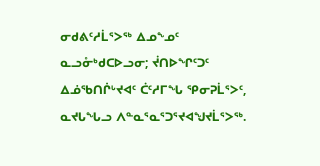ᓂᑯᕕᑦᓱᒫᕐᐳᖅ ᐃᓄᖕᓄᑦ ᓇᓗᓁᒃᑯᑕᐅᓗᓂ; ᔫᑎᐅᖏᑦᑐᑦ ᐃᓅᖃᑎᒌᒡᔪᐊᑦ ᑖᑦᓱᒥᖓ ᕿᓂᕈᒫᕐᐳᑦ, ᓇᔪᒐᖓᓗ ᐱᓐᓇᕐᓇᕐᑐᕐᔪᐊᖑᔪᒫᕐᐳᖅ.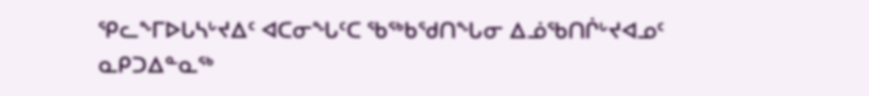ᕿᓚᖕᒥᐅᒐᓴᒡᔪᐃᑦ ᐊᑕᓂᖓᑦᑕ ᖃᖅᑲᖁᑎᖓᓂ ᐃᓅᖃᑎᒌᒡᔪᐊᓄᑦ ᓇᑭᑐᐃᓐᓇᖅ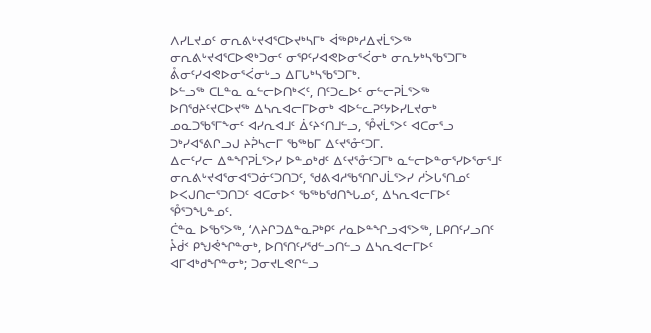ᐱᓯᒪᔪᓄᑦ ᓂᕆᕕᒡᔪᐊᕐᑕᐅᔪᒃᓴᒥᒃ ᐋᖅᑭᒃᓱᐃᔪᒫᕐᐳᖅ ᓂᕆᕕᒡᔪᐊᕐᑕᐅᕙᒃᑐᓂᑦ ᓂᕿᑦᓯᐊᕙᐅᓂᕐᐹᓂᒃ ᓂᕆᔭᒃᓴᖃᕐᑐᒥᒃ ᕔᓂᑦᓯᐊᕙᐅᓂᕐᐹᓂᒡᓗ ᐃᒥᒐᒃᓴᖃᕐᑐᒥᒃ.
ᐅᓪᓗᖅ ᑕᒪᓐᓇ ᓇᓪᓕᐅᑎᒃᐸᑦ, ᑎᑦᑐᓚᐅᑦ ᓂᓪᓕᕈᒫᕐᐳᖅ ᐅᑎᖁᔨᑦᔪᑕᐅᔪᖅ ᐃᓴᕆᐊᓕᒥᐅᓂᒃ ᐊᐅᓪᓚᕈᑦᔭᐅᓯᒪᔪᓂᒃ ᓄᓇᑐᖃᕐᒥᖕᓂᑦ ᐊᓯᕆᐊᒧᑦ ᐄᑦᔨᑉᑎᒧᓪᓗ, ᕾᔪᒫᕐᐳᑦ ᐊᑕᓂᕐᓗ ᑐᒃᓯᐊᕐᕕᒋᓗᒍ ᔨᕉᓴᓕᒥ ᖃᖅᑲᒥ ᐃᑦᔪᕐᓁᑦᑐᒥ.
ᐃᓕᑦᓯᓕ ᐃᓐᖏᕈᒫᕐᐳᓯ ᐅᓐᓄᒃᑯᑦ ᐃᑦᔪᕐᓁᑦᑐᒥᒃ ᓇᓪᓕᐅᓐᓂᕐᓯᐅᕐᓂᕐᒧᑦ ᓂᕆᕕᒡᔪᐊᕐᓂᐊᕐᑐᓃᑦᑐᑎᑐᑦ, ᖁᕕᐊᓱᖃᕐᑎᒋᒍᒫᕐᐳᓯ ᓱᐴᒐᕐᑎᓄᑦ ᐅᐸᒍᑎᓕᕐᑐᑎᑐᑦ ᐊᑕᓂᐅᑉ ᖃᖅᑲᖁᑎᖓᓄᑦ, ᐃᓴᕆᐊᓕᒥᐅᑦ ᕾᕐᑐᖓᓐᓄᑦ.
ᑖᓐᓇ ᐅᖃᕐᐳᖅ, ‘ᐱᔨᒋᑐᐃᓐᓇᕈᒃᑭᑦ ᓱᓇᐅᓐᖏᓗᐊᕐᐳᖅ, ᒪᑭᑎᑦᓯᓗᑎᑦ ᔧᑰᑉ ᑭᖑᕚᖏᓐᓂᒃ, ᐅᑎᕐᑎᑦᓯᖁᓪᓗᑎᓪᓗ ᐃᓴᕆᐊᓕᒥᐅᑦ ᐊᒥᐊᒃᑯᖏᓐᓂᒃ; ᑐᓂᔪᒪᕙᒋᓪᓗ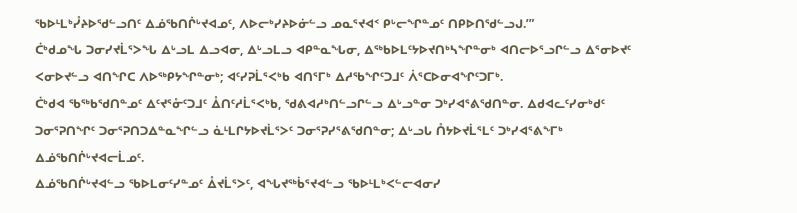ᖃᐅᒻᒪᒃᓮᔨᐅᖁᓪᓗᑎᑦ ᐃᓅᖃᑎᒌᒡᔪᐊᓄᑦ, ᐱᐅᓕᒃᓯᔨᐅᓃᓪᓗ ᓄᓇᕐᔪᐊᑉ ᑭᒡᓕᖏᓐᓄᑦ ᑎᑭᐅᑎᖁᓪᓗᒍ.’”
ᑖᒃᑯᓄᖓ ᑐᓂᓯᔪᒫᕐᐳᖓ ᐃᒡᓗᒪ ᐃᓗᐊᓂ, ᐃᒡᓗᒪᓗ ᐊᑭᓐᓇᖓᓂ, ᐃᖅᑲᐅᒪᑦᔭᐅᔪᑎᒃᓴᖏᓐᓂᒃ ᐊᑎᓕᐅᕐᓗᒋᓪᓗ ᐃᕐᓂᐅᔪᑦ ᐸᓂᐅᔪᓪᓗ ᐊᑎᖏᑕ ᐱᐅᖅᑭᔭᖏᓐᓂᒃ; ᐊᑦᓯᕈᒫᕐᐸᒃᑲ ᐊᑎᕐᒥᒃ ᐃᓱᖃᖏᑦᑐᒧᑦ ᐲᕐᑕᐅᓂᐊᖏᑦᑐᒥᒃ.
ᑖᒃᑯᐊ ᖃᖅᑲᖁᑎᓐᓄᑦ ᐃᑦᔪᕐᓁᑦᑐᒧᑦ ᐂᑎᑦᓱᒫᕐᐸᒃᑲ, ᖁᕕᐊᓱᒃᑎᓪᓗᒋᓪᓗ ᐃᒡᓗᓐᓂ ᑐᒃᓯᐊᕐᕕᖁᑎᓐᓂ. ᐃᑯᐊᓚᑦᓯᓂᒃᑯᑦ ᑐᓂᕐᕈᑎᖏᑦ ᑐᓂᕐᕈᑎᑐᐃᓐᓇᖏᓪᓗ ᓈᒻᒪᒋᔭᐅᔪᒫᕐᐳᑦ ᑐᓂᕐᕈᓯᕐᕕᖁᑎᓐᓂ; ᐃᒡᓗᒐ ᑍᔭᐅᔪᒫᕐᒪᑦ ᑐᒃᓯᐊᕐᕕᖕᒥᒃ ᐃᓅᖃᑎᒌᒡᔪᐊᓕᒫᓄᑦ.
ᐃᓅᖃᑎᒌᒡᔪᐊᓪᓗ ᖃᐅᒪᓂᑦᓯᓐᓄᑦ ᐂᔪᒫᕐᐳᑦ, ᐊᖓᔪᖅᑳᕐᔪᐊᓪᓗ ᖃᐅᒻᒪᒃᐸᓪᓕᐊᓂᓯ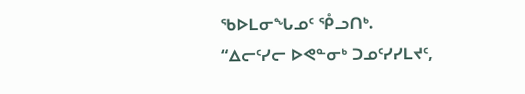ᖃᐅᒪᓂᖓᓄᑦ ᕾᓗᑎᒃ.
“ᐃᓕᑦᓯᓕ ᐅᕙᓐᓂᒃ ᑐᓄᑦᓯᓯᒪᔪᑦ,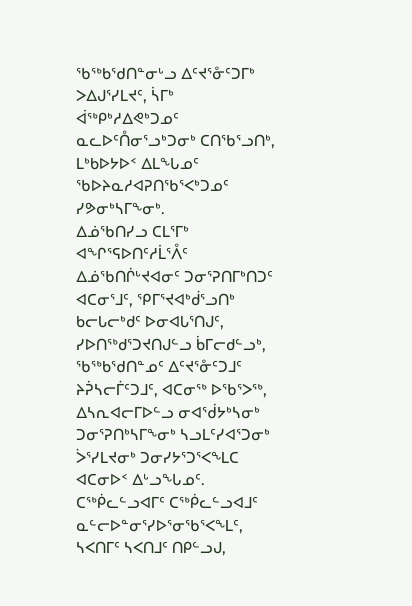ᖃᖅᑲᖁᑎᓐᓂᒡᓗ ᐃᑦᔪᕐᓁᑦᑐᒥᒃ ᐳᐃᒍᕐᓯᒪᔪᑦ, ᓵᒥᒃ ᐋᖅᑭᒃᓱᐃᕙᒃᑐᓄᑦ ᓇᓚᐅᑦᑍᓂᕐᓗᒃᑐᓂᒃ ᑕᑎᖃᕐᓗᑎᒃ, ᒪᒃᑲᐅᔭᐅᑉ ᐃᒪᖓᓄᑦ ᖃᐅᔨᓇᓱᐊᕈᑎᖃᕐᐸᒃᑐᓄᑦ ᓯᕗᓂᒃᓴᒥᖕᓂᒃ.
ᐃᓅᖃᑎᓯᓗ ᑕᒪᕐᒥᒃ ᐊᖏᕐᕋᐅᑎᑦᓱᒫᕐᐰᑦ ᐃᓅᖃᑎᒌᒡᔪᐊᓂᑦ ᑐᓂᕐᕈᑎᒥᒃᑎᑐᑦ ᐊᑕᓂᕐᒧᑦ, ᕿᒥᕐᔪᐊᒃᑰᕐᓗᑎᒃ ᑲᓕᒐᓕᒃᑯᑦ ᐅᓂᐊᒐᕐᑎᒍᑦ, ᓯᐅᑎᖅᑯᕐᑐᔪᑎᒍᓪᓗ ᑳᒥᓕᑯᓪᓗᒃ, ᖃᖅᑲᖁᑎᓐᓄᑦ ᐃᑦᔪᕐᓁᑦᑐᒧᑦ ᔨᕉᓴᓕᒦᑦᑐᒧᑦ, ᐊᑕᓂᖅ ᐅᖃᕐᐳᖅ, ᐃᓴᕆᐊᓕᒥᐅᓪᓗ ᓂᐊᖂᔭᒃᓴᓂᒃ ᑐᓂᕐᕈᑎᒃᓴᒥᖕᓂᒃ ᓴᓗᒪᑦᓯᐊᕐᑐᓂᒃ ᐴᕐᓯᒪᔪᓂᒃ ᑐᓂᓯᔭᕐᑐᕐᐸᖕᒪᑕ ᐊᑕᓂᐅᑉ ᐃᒡᓗᖓᓄᑦ.
ᑕᖅᑮᓚᓪᓗᐊᒥᑦ ᑕᖅᑮᓚᓪᓗᐊᒧᑦ ᓇᓪᓕᐅᓐᓂᕐᓯᐅᕐᓂᖃᕐᐸᖕᒪᑦ, ᓴᐸᑎᒥᑦ ᓴᐸᑎᒧᑦ ᑎᑭᓪᓗᒍ,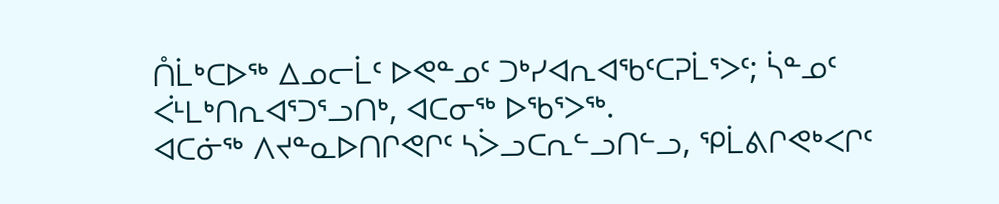ᑍᒫᒃᑕᐅᖅ ᐃᓄᓕᒫᑦ ᐅᕙᓐᓄᑦ ᑐᒃᓯᐊᕆᐊᖃᑦᑕᕈᒫᕐᐳᑦ; ᓵᓐᓄᑦ ᐹᒻᒪᒃᑎᕆᐊᕐᑐᕐᓗᑎᒃ, ᐊᑕᓂᖅ ᐅᖃᕐᐳᖅ.
ᐊᑕᓃᖅ ᐱᔪᓐᓇᐅᑎᒋᕙᒋᑦ ᓴᐴᓗᑕᕆᓪᓗᑎᓪᓗ, ᕿᒫᕕᒋᕙᒃᐸᒋᑦ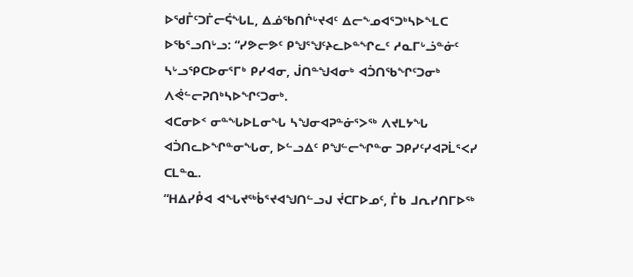ᐅᖁᒤᑦᑐᒦᓕᕌᖓᒪ, ᐃᓅᖃᑎᒌᒡᔪᐊᑦ ᐃᓕᖕᓄᐊᕐᑐᒃᓴᐅᖕᒪᑕ ᐅᖃᕐᓗᑎᒡᓗ: “ᓯᕗᓕᕗᑦ ᑭᖑᕐᖑᑦᔨᓚᐅᓐᖏᓚᑦ ᓱᓇᒥᒡᓘᓐᓃᑦ ᓴᒡᓗᕿᑕᐅᓂᕐᒥᒃ ᑭᓯᐊᓂ, ᒎᑎᓐᖑᐊᓂᒃ ᐊᑑᑎᖃᖏᑦᑐᓂᒃ ᐱᕚᓪᓕᕈᑎᒃᓴᐅᖏᑦᑐᓂᒃ.
ᐊᑕᓂᐅᑉ ᓂᓐᖓᐅᒪᓂᖓ ᓴᖑᓂᐊᕈᓐᓃᕐᐳᖅ ᐱᔪᒪᔭᖓ ᐊᑑᑎᓚᐅᖏᓐᓂᖓᓂ, ᐅᓪᓗᐃᑦ ᑭᖑᓪᓕᖏᓐᓂ ᑐᑭᓯᑦᓯᐊᕈᒫᕐᐸᓯ ᑕᒪᓐᓇ.
“ᕼᐃᓯᑬᐊ ᐊᖓᔪᖅᑳᕐᔪᐊᖑᑎᓪᓗᒍ ᔫᑕᒥᐅᓄᑦ, ᒤᑲ ᒧᕆᓯᑎᒥᐅᖅ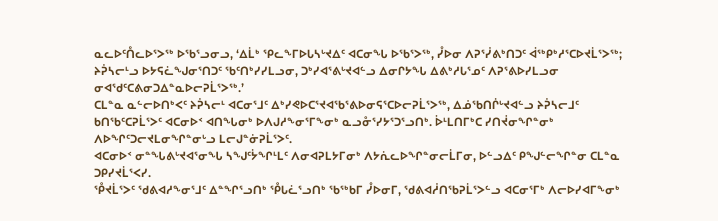ᓇᓚᐅᑦᑍᓚᐅᕐᐳᖅ ᐅᖃᕐᓗᓂᓗ, ‘ᐃᒫᒃ ᕿᓚᖕᒥᐅᒐᓴᒡᔪᐃᑦ ᐊᑕᓂᖓ ᐅᖃᕐᐳᖅ, ᓮᐅᓂ ᐱᕈᕐᓰᕕᒃᑎᑐᑦ ᐋᖅᑭᒃᓱᕐᑕᐅᔪᒫᕐᐳᖅ; ᔨᕉᓴᓕᒻᓗ ᐅᔭᕋᓛᖑᓂᕐᑎᑐᑦ ᖃᑦᑎᒃᓯᓯᒪᓗᓂ, ᑐᒃᓯᐊᕐᕕᒡᔪᐊᓪᓗ ᐃᓂᒋᔭᖓ ᐃᕕᒃᓱᒐᕐᓄᑦ ᐱᕈᕐᕕᐅᓯᒪᓗᓂ ᓂᐊᖁᑦᑕᕕᓂᑐᐃᓐᓇᐅᓕᕈᒫᕐᐳᖅ.’
ᑕᒪᓐᓇ ᓇᓪᓕᐅᑎᒃᐸᑦ ᔨᕉᓴᓕᒻ ᐊᑕᓂᕐᒧᑦ ᐃᒃᓯᕙᐅᑕᕐᔪᐊᖃᕐᕕᐅᓂᕋᕐᑕᐅᓕᕈᒫᕐᐳᖅ, ᐃᓅᖃᑎᒌᒡᔪᐊᓪᓗ ᔨᕉᓴᓕᒧᑦ ᑲᑎᖃᑦᑕᕈᒫᕐᐳᑦ ᐊᑕᓂᐅᑉ ᐊᑎᖓᓂᒃ ᐅᐱᒍᓱᖕᓂᕐᒥᖕᓂᒃ ᓇᓗᓁᕐᓯᔭᕐᑐᕐᓗᑎᒃ. ᐆᒻᒪᑎᒥᒃᑕ ᓯᑎᔫᓂᖏᓐᓂᒃ ᐱᐅᖏᑦᑐᓕᔪᒪᓂᖏᓐᓂᒡᓗ ᒪᓕᒍᓐᓃᕈᒫᕐᐳᑦ.
ᐊᑕᓂᐅᑉ ᓂᓐᖓᕕᒡᔪᐊᕐᓂᖓ ᓴᖑᑦᔮᖏᒻᒪᑦ ᐱᓂᐊᕈᒪᔭᒥᓂᒃ ᐱᔭᕇᓚᐅᖏᓐᓂᓕᒫᒥᓂ, ᐅᓪᓗᐃᑦ ᑭᖑᓪᓕᖏᓐᓂ ᑕᒪᓐᓇ ᑐᑭᓯᔪᒫᕐᐸᓯ.
ᕾᔪᒫᕐᐳᑦ ᖁᕕᐊᓱᖕᓂᕐᒧᑦ ᐃᓐᖏᕐᓗᑎᒃ ᕾᒐᓛᕐᓗᑎᒃ ᖃᖅᑲᒥ ᓮᐅᓂᒥ, ᖁᕕᐊᓲᑎᖃᕈᒫᕐᐳᓪᓗ ᐊᑕᓂᕐᒥᒃ ᐱᓕᐅᓯᐊᒥᖕᓂᒃ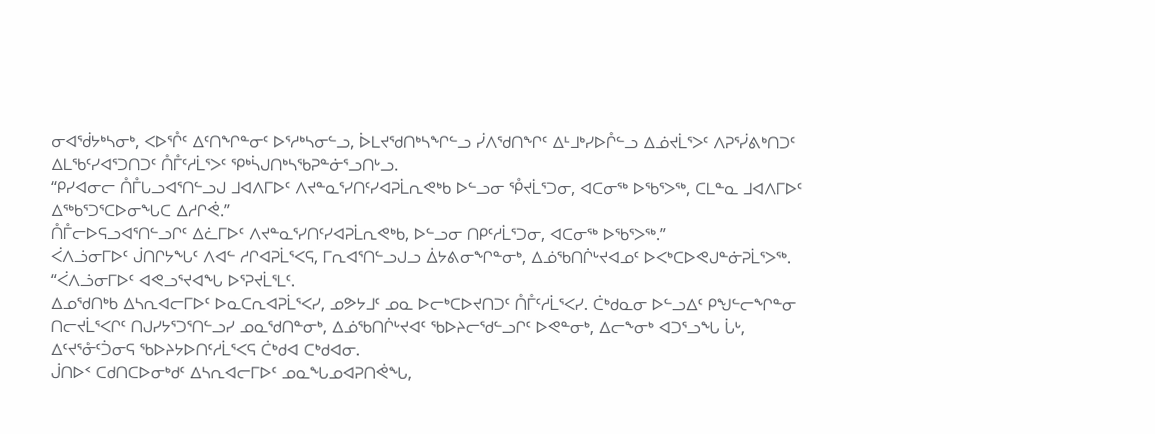ᓂᐊᖂᔭᒃᓴᓂᒃ, ᐸᐅᕐᒊᑦ ᐃᑦᑎᖏᓐᓂᑦ ᐅᕐᓱᒃᓴᓂᓪᓗ, ᐆᒪᔪᖁᑎᒃᓴᖏᓪᓗ ᓰᐱᖁᑎᖏᑦ ᐃᒻᒧᒃᓯᐅᒊᓪᓗ ᐃᓅᔪᒫᕐᐳᑦ ᐱᕈᕐᓰᕕᒃᑎᑐᑦ ᐃᒪᖃᑦᓯᐊᕐᑐᑎᑐᑦ ᑍᒤᑦᓱᒫᕐᐳᑦ ᕿᒃᓵᒍᑎᒃᓴᖃᕈᓐᓃᕐᓗᑎᒡᓗ.
“ᑭᓯᐊᓂᓕ ᑍᒤᒐᓗᐊᕐᑎᓪᓗᒍ ᒧᐊᐱᒥᐅᑦ ᐱᔪᓐᓇᕐᓯᑎᑦᓯᐊᕈᒫᕆᕙᒃᑲ ᐅᓪᓗᓂ ᕾᔪᒫᕐᑐᓂ, ᐊᑕᓂᖅ ᐅᖃᕐᐳᖅ, ᑕᒪᓐᓇ ᒧᐊᐱᒥᐅᑦ ᐃᖅᑲᕐᑐᕐᑕᐅᓂᖓᑕ ᐃᓱᒋᕚ.”
ᑍᒤᓕᐅᕋᓗᐊᕐᑎᓪᓗᒋᑦ ᐃᓛᒥᐅᑦ ᐱᔪᓐᓇᕐᓯᑎᑦᓯᐊᕈᒫᕆᕙᒃᑲ, ᐅᓪᓗᓂ ᑎᑭᑦᓱᒫᕐᑐᓂ, ᐊᑕᓂᖅ ᐅᖃᕐᐳᖅ.”
ᐹᐱᓘᓂᒥᐅᑦ ᒎᑎᒋᔭᖓᑦ ᐱᐊᓪ ᓱᒋᐊᕈᒫᕐᐸᕋ, ᒥᕆᐊᕐᑎᓪᓗᒍᓗ ᐄᔭᕕᓂᖏᓐᓂᒃ, ᐃᓅᖃᑎᒌᒡᔪᐊᓄᑦ ᐅᐸᒃᑕᐅᕙᒍᓐᓃᕈᒫᕐᐳᖅ. “ᐹᐱᓘᓂᒥᐅᑦ ᐊᕙᓗᕐᔪᐊᖓ ᐅᕐᕈᔪᒫᕐᒪᑦ.
ᐃᓄᖁᑎᒃᑲ ᐃᓴᕆᐊᓕᒥᐅᑦ ᐅᓇᑕᕆᐊᕈᒫᕐᐸᓯ, ᓄᕗᔭᒧᑦ ᓄᓇ ᐅᓕᒃᑕᐅᔪᑎᑐᑦ ᑍᒤᑦᓱᒫᕐᐸᓯ. ᑖᒃᑯᓇᓂ ᐅᓪᓗᐃᑦ ᑭᖑᓪᓕᖏᓐᓂ ᑎᓕᔪᒫᕐᐸᒋᑦ ᑎᒍᓯᔭᕐᑐᕐᑎᓪᓗᓯ ᓄᓇᖁᑎᓐᓂᒃ, ᐃᓅᖃᑎᒌᒡᔪᐊᑦ ᖃᐅᔨᓕᖁᓪᓗᒋᑦ ᐅᕙᓐᓂᒃ, ᐃᓕᖕᓂᒃ ᐊᑐᕐᓗᖓ ᒑᒡ, ᐃᑦᔪᕐᓁᑦᑑᓂᕋ ᖃᐅᔨᔭᐅᑎᑦᓱᒫᕐᐸᕋ ᑖᒃᑯᐊ ᑕᒃᑯᐊᓂ.
ᒎᑎᐅᑉ ᑕᑯᑎᑕᐅᓂᒃᑯᑦ ᐃᓴᕆᐊᓕᒥᐅᑦ ᓄᓇᖓᓄᐊᕈᑎᕚᖓ,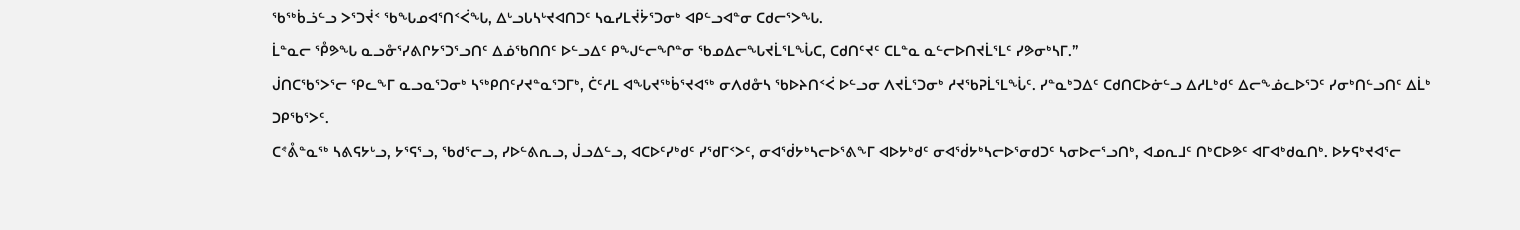ᖃᖅᑳᓘᓪᓗ ᐳᕐᑐᔫᑉ ᖃᖓᓄᐊᕐᑎᑉᐹᖓ, ᐃᒡᓗᒐᓴᒡᔪᐊᑎᑐᑦ ᓴᓇᓯᒪᔫᔮᕐᑐᓂᒃ ᐊᑭᓪᓗᐊᓐᓂ ᑕᑯᓕᕐᐳᖓ.
ᒫᓐᓇᓕ ᕾᕗᖓ ᓇᓗᓁᕐᓯᕕᒋᔭᕐᑐᕐᓗᑎᑦ ᐃᓅᖃᑎᑎᑦ ᐅᓪᓗᐃᑦ ᑭᖑᓪᓕᖏᓐᓂ ᖃᓄᐃᓕᖓᔪᒫᕐᒪᖔᑕ, ᑕᑯᑎᑦᔪᑦ ᑕᒪᓐᓇ ᓇᓪᓕᐅᑎᔪᒫᕐᒪᑦ ᓯᕗᓂᒃᓴᒥ.”
ᒎᑎᑕᖃᕐᐳᕐᓕ ᕿᓚᖕᒥ ᓇᓗᓇᕐᑐᓂᒃ ᓴᖅᑭᑎᑦᓯᔪᓐᓇᕐᑐᒥᒃ, ᑖᑦᓱᒪ ᐊᖓᔪᖅᑳᕐᔪᐊᖅ ᓂᐱᑯᓁᓴ ᖃᐅᔨᑎᑉᐹ ᐅᓪᓗᓂ ᐱᔪᒫᕐᑐᓂᒃ ᓱᔪᖃᕈᒫᕐᒪᖔᑦ. ᓯᓐᓇᒃᑐᐃᑦ ᑕᑯᑎᑕᐅᓃᓪᓗ ᐃᓱᒪᒃᑯᑦ ᐃᓕᖕᓅᓚᐅᕐᑐᑦ ᓯᓂᒃᑎᓪᓗᑎᑦ ᐃᒫᒃ ᑐᑭᖃᕐᐳᑦ.
ᑕᕝᕔᓐᓇᖅ ᓴᕕᕋᔭᒡᓗ, ᔭᕐᕋᕐᓗ, ᖃᑯᕐᓕᓗ, ᓯᐅᓪᕕᕆᓗ, ᒎᓗᐃᓪᓗ, ᐊᑕᐅᑦᓯᒃᑯᑦ ᓯᖁᒥᑉᐳᑦ, ᓂᐊᖂᔭᒃᓴᓕᐅᕐᕕᖕᒥ ᐊᐅᔭᒃᑯᑦ ᓂᐊᖂᔭᒃᓴᓕᐅᕐᓂᑯᑐᑦ ᓴᓂᐅᓕᕐᓗᑎᒃ, ᐊᓄᕆᒧᑦ ᑎᒃᑕᐅᕗᑦ ᐊᒥᐊᒃᑯᓇᑎᒃ. ᐅᔭᕋᒃᔪᐊᕐᓕ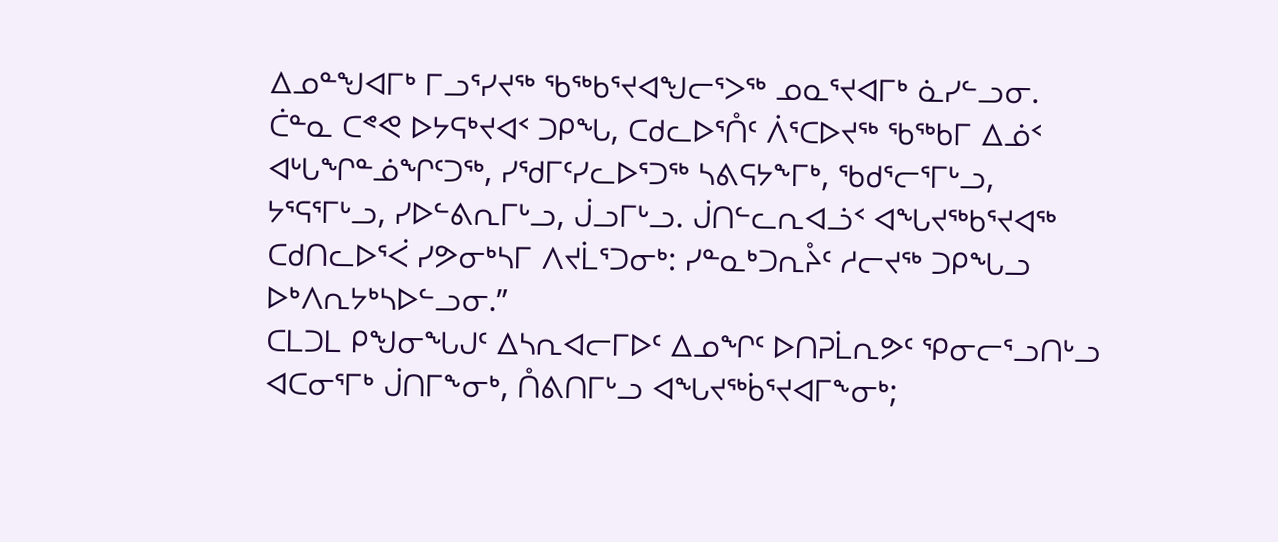ᐃᓄᓐᖑᐊᒥᒃ ᒥᓗᕐᓯᔪᖅ ᖃᖅᑲᕐᔪᐊᖑᓕᕐᐳᖅ ᓄᓇᕐᔪᐊᒥᒃ ᓈᓯᓪᓗᓂ.
ᑖᓐᓇ ᑕᕝᕙ ᐅᔭᕋᒃᔪᐊᑉ ᑐᑭᖓ, ᑕᑯᓚᐅᕐᑍᑦ ᐲᕐᑕᐅᔪᖅ ᖃᖅᑲᒥ ᐃᓅᑉ ᐊᒡᒐᖏᓐᓅᖏᑦᑐᖅ, ᓯᖁᒥᑦᓯᓚᐅᕐᑐᖅ ᓴᕕᕋᔭᖕᒥᒃ, ᖃᑯᕐᓕᕐᒥᒡᓗ, ᔭᕐᕋᕐᒥᒡᓗ, ᓯᐅᓪᕕᕆᒥᒡᓗ, ᒎᓗᒥᒡᓗ. ᒎᑎᓪᓚᕆᐊᓘᑉ ᐊᖓᔪᖅᑲᕐᔪᐊᖅ ᑕᑯᑎᓚᐅᕐᐹ ᓯᕗᓂᒃᓴᒥ ᐱᔪᒫᕐᑐᓂᒃ: ᓯᓐᓇᒃᑐᕆᔧᑦ ᓱᓕᔪᖅ ᑐᑭᖓᓗ ᐅᒃᐱᕆᔭᒃᓴᐅᓪᓗᓂ.”
ᑕᒪᑐᒪ ᑭᖑᓂᖓᒍᑦ ᐃᓴᕆᐊᓕᒥᐅᑦ ᐃᓄᖏᑦ ᐅᑎᕈᒫᕆᕗᑦ ᕿᓂᓕᕐᓗᑎᒡᓗ ᐊᑕᓂᕐᒥᒃ ᒎᑎᒥᖕᓂᒃ, ᑍᕕᑎᒥᒡᓗ ᐊᖓᔪᖅᑳᕐᔪᐊᒥᖕᓂᒃ;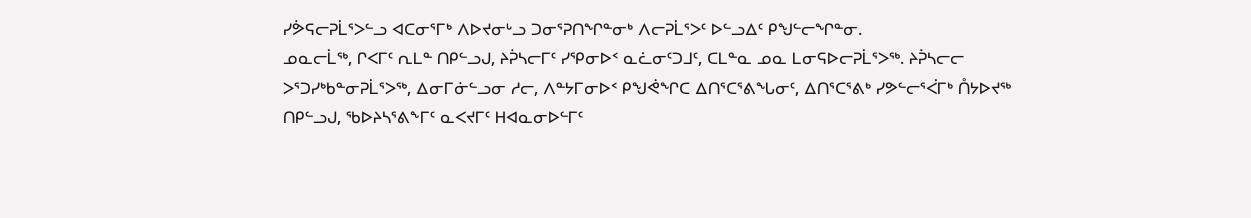ᓯᕘᕋᓕᕈᒫᕐᐳᓪᓗ ᐊᑕᓂᕐᒥᒃ ᐱᐅᔪᓂᒡᓗ ᑐᓂᕐᕈᑎᖏᓐᓂᒃ ᐱᓕᕈᒫᕐᐳᑦ ᐅᓪᓗᐃᑦ ᑭᖑᓪᓕᖏᓐᓂ.
ᓄᓇᓕᒫᖅ, ᒋᐸᒥᑦ ᕆᒪᓐ ᑎᑭᓪᓗᒍ, ᔨᕉᓴᓕᒥᑦ ᓯᕿᓂᐅᑉ ᓇᓛᓂᑦᑐᒧᑦ, ᑕᒪᓐᓇ ᓄᓇ ᒪᓂᕋᐅᓕᕈᒫᕐᐳᖅ. ᔨᕉᓴᓕᓕ ᐳᕐᑐᓯᒃᑲᓐᓂᕈᒫᕐᐳᖅ, ᐃᓂᒥᓃᓪᓗᓂ ᓱᓕ, ᐱᓐᔭᒥᓂᐅᑉ ᑭᖑᕚᖏᑕ ᐃᑎᕐᑕᕐᕕᖓᓂᑦ, ᐃᑎᕐᑕᕐᕕᒃ ᓯᕗᓪᓕᕐᐹᒥᒃ ᑍᔭᐅᔪᖅ ᑎᑭᓪᓗᒍ, ᖃᐅᔨᓴᕐᕕᖕᒥᑦ ᓇᐸᔪᒥᑦ ᕼᐊᓇᓂᐅᓪᒥᑦ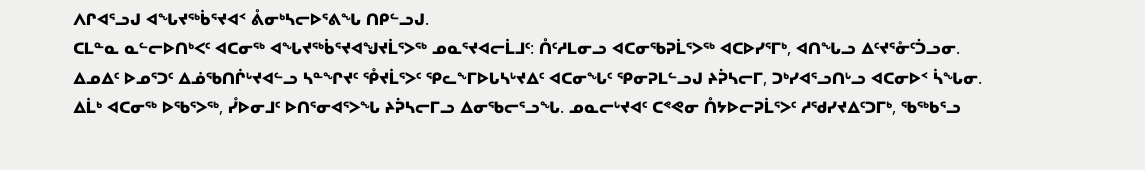ᐱᒋᐊᕐᓗᒍ ᐊᖓᔪᖅᑳᕐᔪᐊᑉ ᕔᓂᒃᓴᓕᐅᕐᕕᖓ ᑎᑭᓪᓗᒍ.
ᑕᒪᓐᓇ ᓇᓪᓕᐅᑎᒃᐸᑦ ᐊᑕᓂᖅ ᐊᖓᔪᖅᑳᕐᔪᐊᖑᔪᒫᕐᐳᖅ ᓄᓇᕐᔪᐊᓕᒫᒧᑦ: ᑍᑦᓱᒪᓂᓗ ᐊᑕᓂᖃᕈᒫᕐᐳᖅ ᐊᑕᐅᓯᕐᒥᒃ, ᐊᑎᖓᓗ ᐃᑦᔪᕐᓁᑦᑑᓗᓂ.
ᐃᓄᐃᑦ ᐅᓄᕐᑐᑦ ᐃᓅᖃᑎᒌᒡᔪᐊᓪᓗ ᓴᓐᖏᔪᑦ ᕾᔪᒫᕐᐳᑦ ᕿᓚᖕᒥᐅᒐᓴᒡᔪᐃᑦ ᐊᑕᓂᖓᑦ ᕿᓂᕈᒪᓪᓗᒍ ᔨᕉᓴᓕᒥ, ᑐᒃᓯᐊᕐᓗᑎᒡᓗ ᐊᑕᓂᐅᑉ ᓵᖓᓂ.
ᐃᒫᒃ ᐊᑕᓂᖅ ᐅᖃᕐᐳᖅ, ᓮᐅᓂᒧᑦ ᐅᑎᕐᓂᐊᕐᐳᖓ ᔨᕉᓴᓕᒥᓗ ᐃᓂᖃᓕᕐᓗᖓ. ᓄᓇᓕᒡᔪᐊᑦ ᑕᕝᕙᓂ ᑍᔭᐅᓕᕈᒫᕐᐳᑦ ᓱᖁᓯᔪᐃᑦᑐᒥᒃ, ᖃᖅᑲᕐᓗ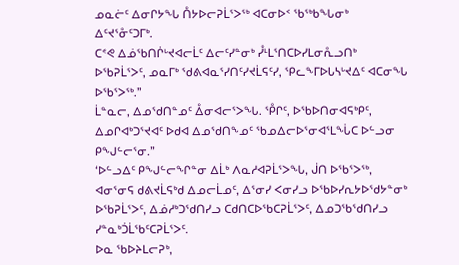ᓄᓇᓖᑦ ᐃᓂᒋᔭᖓ ᑍᔭᐅᓕᕈᒫᕐᐳᖅ ᐊᑕᓂᐅᑉ ᖃᖅᑲᖓᓂᒃ ᐃᑦᔪᕐᓁᑦᑐᒥᒃ.
ᑕᕝᕙ ᐃᓅᖃᑎᒌᒡᔪᐊᓕᒫᑦ ᐃᓕᑦᓯᓐᓂᒃ ᓮᒻᒪᕐᑎᑕᐅᓯᒪᓂᕅᓗᑎᒃ ᐅᖃᕈᒫᕐᐳᑦ, ᓄᓇᒥᒃ ᖁᕕᐊᓇᕐᓯᑎᑦᓯᔪᒫᕋᑦᓯ, ᕿᓚᖕᒥᐅᒐᓴᒡᔪᐃᑦ ᐊᑕᓂᖓ ᐅᖃᕐᐳᖅ.”
ᒫᓐᓇᓕ, ᐃᓄᖁᑎᓐᓄᑦ ᐂᓂᐊᓕᕐᐳᖓ. ᕾᒋᑦ, ᐅᖃᐅᑎᓂᐊᕋᒃᑭᑦ, ᐃᓄᒋᐊᒃᑐᕐᔪᐊᑦ ᐅᑯᐊ ᐃᓄᖁᑎᖕᓄᑦ ᖃᓄᐃᓕᐅᕐᓂᐊᕐᒪᖔᑕ ᐅᓪᓗᓂ ᑭᖑᓪᓕᕐᓂ.”
‘ᐅᓪᓗᐃᑦ ᑭᖑᓪᓕᖏᓐᓂ ᐃᒫᒃ ᐱᓇᓱᐊᕈᒫᕐᐳᖓ, ᒎᑎ ᐅᖃᕐᐳᖅ, ᐊᓂᕐᓂᕋ ᑯᕕᔪᒫᕋᒃᑯ ᐃᓄᓕᒫᓄᑦ, ᐃᕐᓂᓯ ᐸᓂᓯᓗ ᐅᖃᐅᓯᕆᔭᐅᖁᔭᓐᓂᒃ ᐅᖃᕈᒫᕐᐳᑦ, ᐃᓅᓱᒃᑐᖁᑎᓯᓗ ᑕᑯᑎᑕᐅᖃᑕᕈᒫᕐᐳᑦ, ᐃᓄᑐᖃᖁᑎᓯᓗ ᓯᓐᓇᒃᑑᒫᖃᑦᑕᕈᒫᕐᐳᑦ.
ᐅᓇ ᖃᐅᔨᒪᓕᕈᒃ,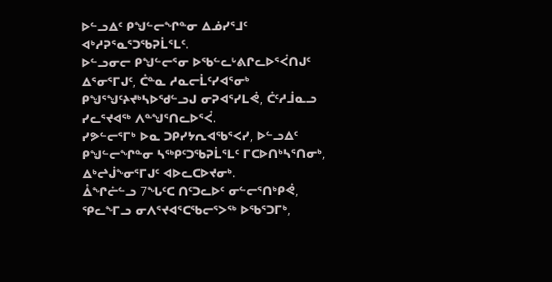ᐅᓪᓗᐃᑦ ᑭᖑᓪᓕᖏᓐᓂ ᐃᓅᓯᕐᒧᑦ ᐊᒃᓱᕈᕐᓇᕐᑐᖃᕈᒫᕐᒪᑦ.
ᐅᓪᓗᓂᓕ ᑭᖑᓪᓕᕐᓂ ᐅᖃᓪᓚᒡᕕᒋᓚᐅᕐᐹᑎᒍᑦ ᐃᕐᓂᕐᒥᒍᑦ, ᑖᓐᓇ ᓱᓇᓕᒫᑦᓯᐊᕐᓂᒃ ᑭᖑᕐᖑᑦᔨᔪᒃᓴᐅᖁᓪᓗᒍ ᓂᕈᐊᕐᓯᒪᕚ, ᑖᑦᓱᒨᓇᓗ ᓯᓚᕐᔪᐊᖅ ᐱᓐᖑᕐᑎᓚᐅᕐᐹ.
ᓯᕗᓪᓕᕐᒥᒃ ᐅᓇ ᑐᑭᓯᔭᕆᐊᖃᕐᐸᓯ, ᐅᓪᓗᐃᑦ ᑭᖑᓪᓕᖏᓐᓂ ᓴᖅᑭᑦᑐᖃᕈᒫᕐᒪᑦ ᒥᑕᐅᑎᒃᓴᕐᑎᓂᒃ, ᐃᒃᖠᒎᖕᓂᕐᒥᒍᑦ ᐊᐅᓚᑕᐅᔪᓂᒃ.
ᐂᖏᓖᓪᓗ 7ᖓᑦᑕ ᑎᑦᑐᓚᐅᑦ ᓂᓪᓕᕐᑎᒃᑭᕚ, ᕿᓚᖕᒥᓗ ᓂᐱᕐᔪᐊᕐᑕᖃᓕᕐᐳᖅ ᐅᖃᕐᑐᒥᒃ,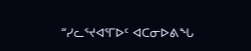“ᓯᓚᕐᔪᐊᕐᒥᐅᑦ ᐊᑕᓂᐅᕕᖓ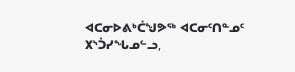ᐊᑕᓂᐅᕕᒃᑖᖑᕗᖅ ᐊᑕᓂᑦᑎᓐᓄᑦ ᙭ᔅᑑᓯᖓᓄᓪᓗ,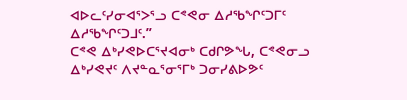ᐊᐅᓚᑦᓯᓂᐊᕐᐳᕐᓗ ᑕᕝᕙᓂ ᐃᓱᖃᖏᑦᑐᒥᑦ ᐃᓱᖃᖏᑦᑐᒧᑦ.”
ᑕᕝᕙ ᐃᒃᓯᕙᐅᑕᕐᔪᐊᓂᒃ ᑕᑯᒋᕗᖓ, ᑕᕝᕙᓂᓗ ᐃᒃᓯᕙᔪᑦ ᐱᔪᓐᓇᕐᓂᕐᒥᒃ ᑐᓂᓯᕕᐅᕗᑦ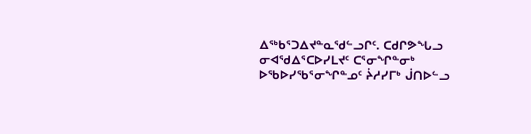ᐃᖅᑲᕐᑐᐃᔪᓐᓇᖁᓪᓗᒋᑦ. ᑕᑯᒋᕗᖓᓗ ᓂᐊᖁᐃᕐᑕᐅᓯᒪᔪᑦ ᑕᕐᓂᖏᓐᓂᒃ ᐅᖃᐅᓯᖃᕐᓂᖏᓐᓄᑦ ᔩᓱᓯᒥᒃ ᒎᑎᐅᓪᓗ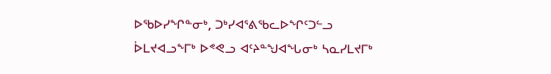ᐅᖃᐅᓯᖏᓐᓂᒃ, ᑐᒃᓯᐊᕐᕕᖃᓚᐅᖏᑦᑐᓪᓗ ᐆᒪᔪᐊᓗᖕᒥᒃ ᐅᕝᕙᓗ ᐊᑦᔨᓐᖑᐊᖓᓂᒃ ᓴᓇᓯᒪᔪᒥᒃ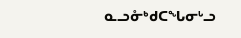ᓇᓗᓁᒃᑯᑕᖓᓂᒡᓗ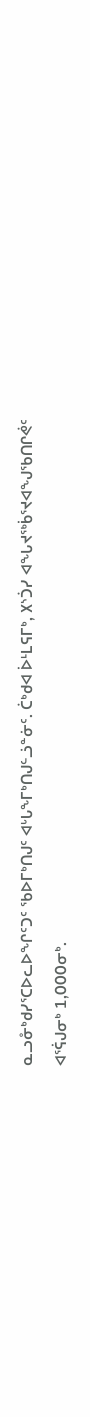ᓇᓗᓁᒃᑯᓯᕐᑕᐅᓚᐅᖏᑦᑐᑦ ᖃᐅᒥᒃᑎᒍᑦ ᐊᒡᒐᖕᒥᒃᑎᒍᓪᓘᓐᓃᑦ. ᑖᒃᑯᐊ ᐆᒻᒪᕋᒥᒃ, ᙭ᔅᑑᓯ ᐊᖓᔪᖅᑳᕐᔪᐊᖑᖃᑎᒋᕚᑦ ᐊᕐᕌᒍᓂᒃ 1,000ᓂᒃ.